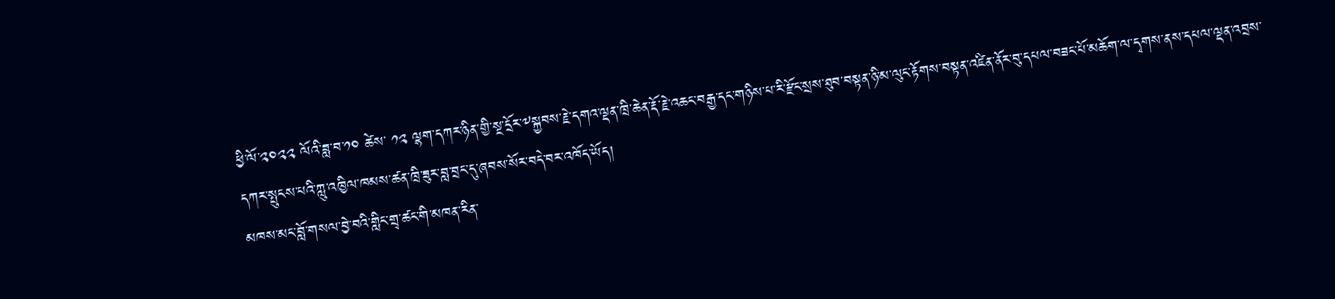ཕྱི་ལོ་༢༠༢༢ ལོའི་ཟླ་བ་༡༠ ཚེས་ ༡༢ ལྷག་དཀར་ཉིན་གྱི་སྔ་དྲོར་༸སྐྱབས་རྗེ་དགའ་ལྡན་ཁྲི་ཆེན་རྡོ་རྗེ་འཆང་བརྒྱ་དང་གཉིས་པ་རི་རྫོང་སྲས་ཐུབ་བསྟན་ཉི་མ་ལུང་རྟོགས་བསྟན་འཛིན་ནོར་བུ་དཔལ་བཟང་པོ་མཆོག་ལ་དྭགས་ནས་དཔལ་ལྡན་འབྲས་དཀར་སྤུངས་པའི་ཀླུ་འཁྱིལ་ཁམས་ཚན་ཁྲི་ཟུར་བླ་བྲང་དུ་ཞབས་སོར་བདེ་བར་འཁོད་ཡོད།
མཁས་མང་བློ་གསལ་བྱེ་བའི་གླིང་གྲྭ་ཚང་གི་མཁན་རིན་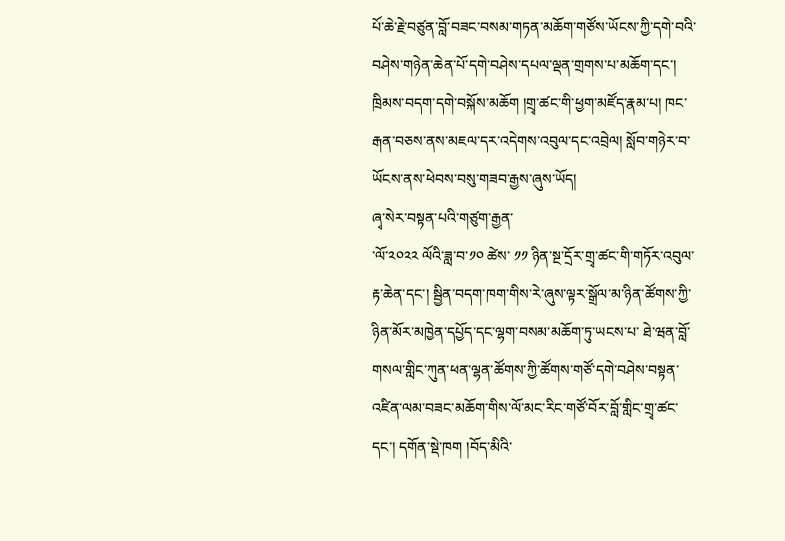པོ་ཆེ་རྗེ་བཙུན་བློ་བཟང་བསམ་གཏན་མཆོག་གཙོས་ཡོངས་ཀྱི་དགེ་བའི་བཤེས་གཉེན་ཆེན་པོ་དགེ་བཤེས་དཔལ་ལྡན་གྲགས་པ་མཆོག་དང་། ཁྲིམས་བདག་དགེ་བསྐོས་མཆོག །གྲྭ་ཚང་གི་ཕྱག་མཛོད་རྣམ་པ། ཁང་རྒན་བཅས་ནས་མཇལ་དར་འདེགས་འབུལ་དང་འབྲེལ། སློབ་གཉེར་བ་ཡོངས་ནས་ཕེབས་བསུ་གཟབ་རྒྱས་ཞུས་ཡོད།
ཞྭ་སེར་བསྟན་པའི་གཙུག་རྒྱན་
་ལོ་༢༠༢༢ ལོའི་ཟླ་བ་༡༠ ཚེས་ ༡༡ ཉིན་སྔ་དྲོར་གྲྭ་ཚང་གི་གཏོར་འབུལ་རྟ་ཆེན་དང་། སྦྱིན་བདག་ཁག་གིས་རེ་ཞུས་ལྟར་སྒྲོལ་མ་ཉིན་ཚོགས་ཀྱི་ཉིན་མོར་མཁྱེན་དཔྱོད་དང་ལྷག་བསམ་མཆོག་ཏུ་ཡངས་པ་ ཐེ་ཝན་བློ་གསལ་གླིང་ཀུན་ཕན་ལྷན་ཚོགས་ཀྱི་ཚོགས་གཙོ་དགེ་བཤེས་བསྟན་འཛིན་ལམ་བཟང་མཆོག་གིས་ལོ་མང་རིང་གཙོ་བོར་བློ་གླིང་གྲྭ་ཚང་དང་། དགོན་སྡེ་ཁག །བོད་མིའི་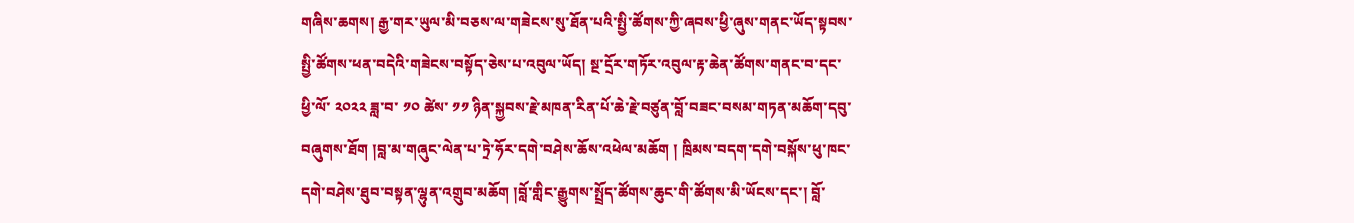གཞིས་ཆགས། རྒྱ་གར་ཡུལ་མི་བཅས་ལ་གཟེངས་སུ་ཐོན་པའི་སྤྱི་ཚོགས་ཀྱི་ཞབས་ཕྱི་ཞུས་གནང་ཡོད་སྟབས་སྤྱི་ཚོགས་ཕན་བདེའི་གཟེངས་བསྟོད་ཅེས་པ་འབུལ་ཡོད། སྔ་དྲོར་གཏོར་འབུལ་རྟ་ཆེན་ཚོགས་གནང་བ་དང་
ཕྱི་ལོ་ ༢༠༢༢ ཟླ་བ་ ༡༠ ཚེས་ ༡༡ ཉིན་སྐྱབས་རྗེ་མཁན་རིན་པོ་ཆེ་རྗེ་བཙུན་བློ་བཟང་བསམ་གཏན་མཆོག་དབུ་བཞུགས་ཐོག །བླ་མ་གཞུང་ལེན་པ་ཏྲེ་ཧོར་དགེ་བཤེས་ཆོས་འཕེལ་མཆོག ། ཁྲིམས་བདག་དགེ་བསྐོས་ཕུ་ཁང་དགེ་བཤེས་ཐུབ་བསྟན་ལྷུན་འགྲུབ་མཆོག །བློ་གླིང་རྒྱུགས་སྤྲོད་ཚོགས་ཆུང་གི་ཚོགས་མི་ཡོངས་དང་། བློ་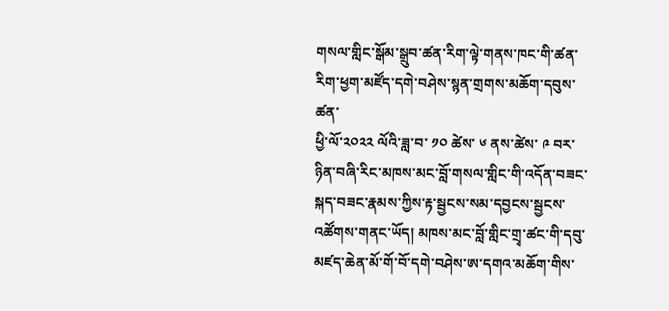གསལ་གླིང་སྒོམ་སྒྲུབ་ཚན་རིག་ལྟེ་གནས་ཁང་གི་ཚན་རིག་ཕྱག་མཛོད་དགེ་བཤེས་སྙན་གྲགས་མཆོག་དབུས་ཚན་
ཕྱི་ལོ་༢༠༢༢ ལོའི་ཟླ་བ་ ༡༠ ཚེས་ ༦ ནས་ཚེས་ ༩ བར་ཉིན་བཞི་རིང་མཁས་མང་བློ་གསལ་གླིང་གི་འདོན་བཟང་སྐད་བཟང་རྣམས་ཀྱིས་རྟ་སྦྱངས་སམ་དབྱངས་སྦྱངས་འཚོགས་གནང་ཡོད། མཁས་མང་བློ་གླིང་གྲྭ་ཚང་གི་དབུ་མཛད་ཆེན་མོ་གོ་བོ་དགེ་བཤེས་ཨ་དགའ་མཆོག་གིས་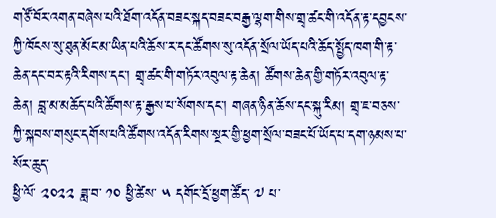གཙོ་བོར་འགན་བཞེས་པའི་ཐོག་འདོན་བཟང་སྐད་བཟང་བརྒྱ་ལྷག་གིས་གྲྭ་ཚང་གི་འདོན་རྟ་དབྱངས་ཀྱི་ཁོངས་སུ་ཐུན་མོང་མ་ཡིན་པའི་ཆོས་ར་དང་ཚོགས་སུ་འདོན་སྲོལ་ཡོད་པའི་ཆོད་སྤྱོད་ཁག་གི་རྟ་ཆེན་དང་བར་རྟའི་རིགས་དང་། གྲྭ་ཚང་གི་གཏོར་འབུལ་རྟ་ཆེན། ཚོགས་ཆེན་གྱི་གཏོར་འབུལ་རྟ་ཆེན། བླ་མ་མཆོད་པའི་ཚོགས་རྟ་རྒྱས་པ་སོགས་དང་། གཞན་ཉིན་ཆོས་དང་སྐུ་རིམ། གྲྭ་ཇ་བཅས་ཀྱི་སྐབས་གསུང་དགོས་པའི་ཚོགས་འདོན་རིགས་སྔར་གྱི་ཕྱག་སྲོལ་བཟང་པོ་ཡོད་པ་དག་ཉམས་པ་སོར་ཆུད་
ཕྱི་ལོ་ ༢༠༢༢ ཟླ་བ་ ༡༠ ཕྱི་ཚེས་ ༥ དགོང་དྲོ་ཕྱག་ཚོད་ ༧ པ་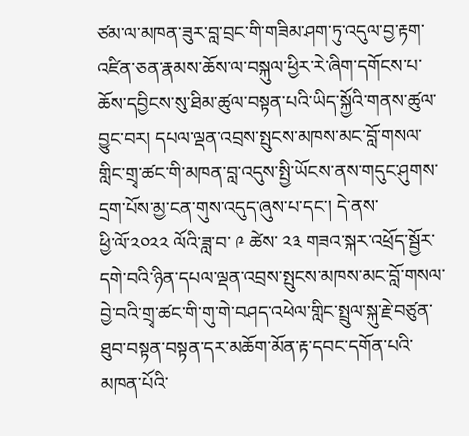ཙམ་ལ་མཁན་ཟུར་བླ་བྲང་གི་གཟིམ་ཤག་ཏུ་འདུལ་བྱ་རྟག་འཛིན་ཅན་རྣམས་ཆོས་ལ་བསྐུལ་ཕྱིར་རེ་ཞིག་དགོངས་པ་ཆོས་དབྱིངས་སུ་ཐིམ་ཚུལ་བསྟན་པའི་ཡིད་སྐྱོའི་གནས་ཚུལ་བྱུང་བར། དཔལ་ལྡན་འབྲས་སྤུངས་མཁས་མང་བློ་གསལ་གླིང་གྲྭ་ཚང་གི་མཁན་བླ་འདུས་སྤྱི་ཡོངས་ནས་གདུང་ཤུགས་དྲག་པོས་མྱ་ངན་གུས་འདུད་ཞུས་པ་དང་། དེ་ནས་
ཕྱི་ལོ་༢༠༢༢ ལོའི་ཟླ་བ་ ༩ ཚེས་ ༢༣ གཟའ་སྐར་འཕྲོད་སྦྱོར་དགེ་བའི་ཉིན་དཔལ་ལྡན་འབྲས་སྤུངས་མཁས་མང་བློ་གསལ་བྱེ་བའི་གྲྭ་ཚང་གི་གུ་གེ་བཤད་འཕེལ་གླིང་སྤྲུལ་སྐུ་རྗེ་བཙུན་ཐུབ་བསྟན་བསྟན་དར་མཆོག་མོན་རྟ་དབང་དགོན་པའི་མཁན་པོའི་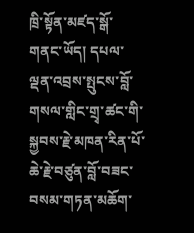ཁྲི་སྟོན་མཛད་སྒོ་གནང་ཡོད། དཔལ་ལྡན་འབྲས་སྤུངས་བློ་གསལ་གླིང་གྲྭ་ཚང་གི་སྐྱབས་རྗེ་མཁན་རིན་པོ་ཆེ་རྗེ་བཙུན་བློ་བཟང་བསམ་གཏན་མཆོག་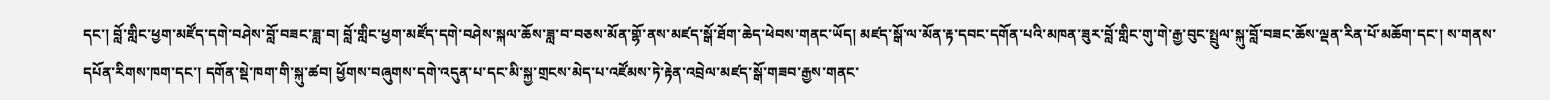དང་། བློ་གླིང་ཕྱག་མཛོད་དགེ་བཤེས་བློ་བཟང་ཟླ་བ། བློ་གླིང་ཕྱག་མཛོད་དགེ་བཤེས་སྐལ་ཆོས་ཟླ་བ་བཅས་མོན་གྷོ་ནས་མཛད་སྒོ་ཐོག་ཆེད་ཕེབས་གནང་ཡོད། མཛད་སྒོ་ལ་མོན་རྟ་དབང་དགོན་པའི་མཁན་ཟུར་བློ་གླིང་གུ་གེ་རྒྱ་བུང་སྤྲུལ་སྐུ་བློ་བཟང་ཆོས་ལྡན་རིན་པོ་མཆོག་དང་། ས་གནས་དཔོན་རིགས་ཁག་དང་། དགོན་སྡེ་ཁག་གི་སྐུ་ཚབ། ཕྱོགས་བཞུགས་དགེ་འདུན་པ་དང་མི་སྐྱ་གྲངས་མེད་པ་འཛོམས་ཏེ་རྟེན་འབྲེལ་མཛད་སྒོ་གཟབ་རྒྱས་གནང་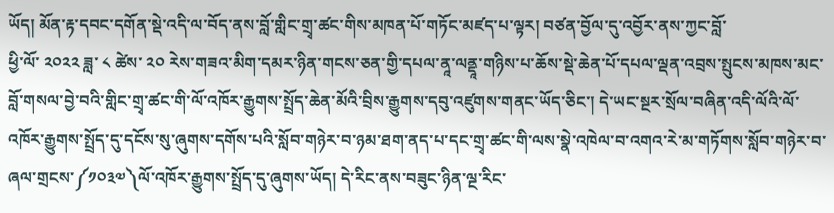ཡོད། མོན་རྟ་དབང་དགོན་སྡེ་འདི་ལ་བོད་ནས་བློ་གླིང་གྲྭ་ཚང་གིས་མཁན་པོ་གཏོང་མཛད་པ་ལྟར། བཙན་བྱོལ་དུ་འབྱོར་ནས་ཀྱང་བློ་
ཕྱི་ལོ་ ༢༠༢༢ ཟླ་ ༨ ཚེས་ ༢༠ རེས་གཟའ་མིག་དམར་ཉིན་གངས་ཅན་གྱི་དཔལ་ནཱ་ལནྡཱ་གཉིས་པ་ཆོས་སྡེ་ཆེན་པོ་དཔལ་ལྡན་འབྲས་སྤུངས་མཁས་མང་བློ་གསལ་བྱེ་བའི་གླིང་གྲྭ་ཚང་གི་ལོ་འཁོར་རྒྱུགས་སྤྲོད་ཆེན་མོའི་བྲིས་རྒྱུགས་དབུ་འཛུགས་གནང་ཡོད་ཅིང་། དེ་ཡང་སྔར་སྲོལ་བཞིན་འདི་ལོའི་ལོ་འཁོར་རྒྱུགས་སྤྲོད་དུ་དངོས་སུ་ཞུགས་དགོས་པའི་སློབ་གཉེར་བ་ཉམ་ཐག་ནད་པ་དང་གྲྭ་ཚང་གི་ལས་སྣེ་འཁེལ་བ་འགའ་རེ་མ་གཏོགས་སློབ་གཉེར་བ་ཞལ་གྲངས་༼༡༠༣༧༽ལོ་འཁོར་རྒྱུགས་སྤྲོད་དུ་ཞུགས་ཡོད། དེ་རིང་ནས་བཟུང་ཉིན་ལྔ་རིང་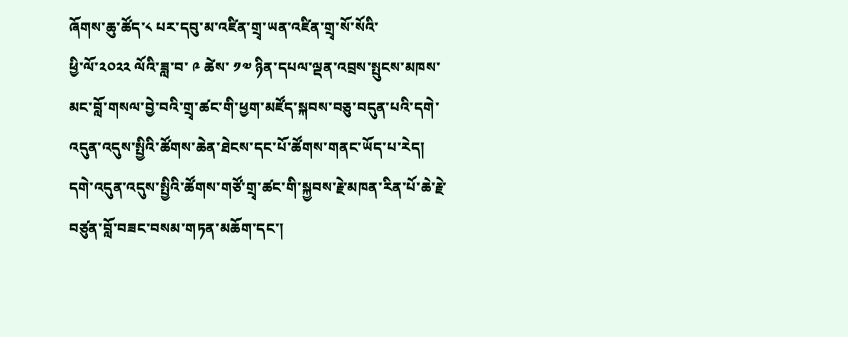ཞོགས་ཆུ་ཚོད་༨ པར་དབུ་མ་འཛིན་གྲྭ་ཡན་འཛིན་གྲྭ་སོ་སོའི་
ཕྱི་ལོ་༢༠༢༢ ལོའི་ཟླ་བ་ ༩ ཚེས་ ༡༧ ཉིན་དཔལ་ལྡན་འབྲས་སྤུངས་མཁས་མང་བློ་གསལ་བྱེ་བའི་གྲྭ་ཚང་གི་ཕྱག་མཛོད་སྐབས་བཅུ་བདུན་པའི་དགེ་འདུན་འདུས་སྤྱིའི་ཚོགས་ཆེན་ཐེངས་དང་པོ་ཚོགས་གནང་ཡོད་པ་རེད། དགེ་འདུན་འདུས་སྤྱིའི་ཚོགས་གཙོ་གྲྭ་ཚང་གི་སྐྱབས་རྗེ་མཁན་རིན་པོ་ཆེ་རྗེ་བཙུན་བློ་བཟང་བསམ་གཏན་མཆོག་དང་།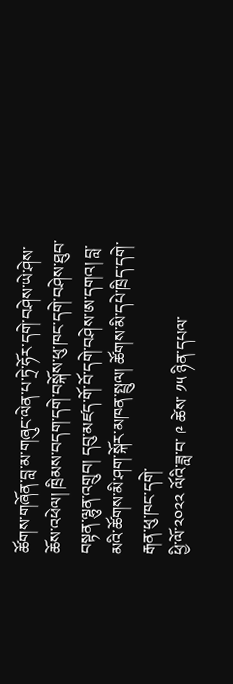ཚོགས་གཞོན་བླ་མ་གཞུང་ལེན་པ་ཏྲེ་ཧོར་དགེ་བཤེས་ཡེ་ཤེས་ཆོས་འཕེལ། ཁྲིམས་བདག་དགེ་བསྐོས་ཕུ་ཁང་དགེ་བཤེས་ཐུབ་བསྟན་ལྷུན་འགྲུབ། དབུ་མཛད་གོ་བོ་དགེ་བཤེས་ཨ་དགའ། བླ་མའི་ཚོགས་མི་ཤག་སྐོར་མཁན་སྤྲུལ། ཚོགས་མི་དཔེ་ཁྲིད་དགེ་རྒན་ཕུ་ཁང་དགེ་
ཕྱི་ལོ་༢༠༢༢ ལོའི་ཟླ་བ་ ༩ ཚེས་ ༡༥ ཉིན་དཔལ་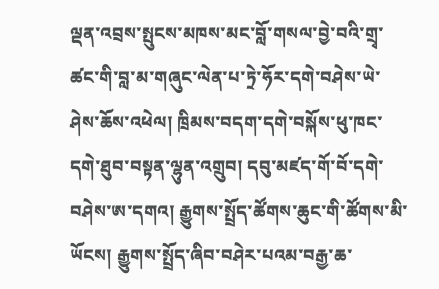ལྡན་འབྲས་སྤུངས་མཁས་མང་བློ་གསལ་བྱེ་བའི་གྲྭ་ཚང་གི་བླ་མ་གཞུང་ལེན་པ་ཏྲེ་ཧོར་དགེ་བཤེས་ཡེ་ཤེས་ཆོས་འཕེལ། ཁྲིམས་བདག་དགེ་བསྐོས་ཕུ་ཁང་དགེ་ཐུབ་བསྟན་ལྷུན་འགྲུབ། དབུ་མཛད་གོ་བོ་དགེ་བཤེས་ཨ་དགའ། རྒྱུགས་སྤྲོད་ཚོགས་ཆུང་གི་ཚོགས་མི་ཡོངས། རྒྱུགས་སྤྲོད་ཞིབ་བཤེར་པའམ་བརྒྱ་ཆ་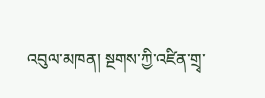འབུལ་མཁན། སྔགས་ཀྱི་འཛིན་གྲྭ་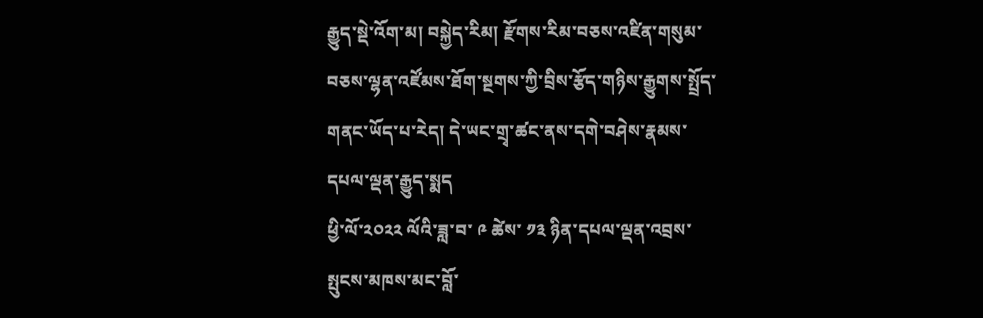རྒྱུད་སྡེ་འོག་མ། བསྐྱེད་རིམ། རྫོགས་རིམ་བཅས་འཛིན་གསུམ་བཅས་ལྷན་འཛོམས་ཐོག་སྔགས་ཀྱི་བྲིས་རྩོད་གཉིས་རྒྱུགས་སྤྲོད་གནང་ཡོད་པ་རེད། དེ་ཡང་གྲྭ་ཚང་ནས་དགེ་བཤེས་རྣམས་དཔལ་ལྡན་རྒྱུད་སྨད
ཕྱི་ལོ་༢༠༢༢ ལོའི་ཟླ་བ་ ༩ ཚེས་ ༡༣ ཉིན་དཔལ་ལྡན་འབྲས་སྤུངས་མཁས་མང་བློ་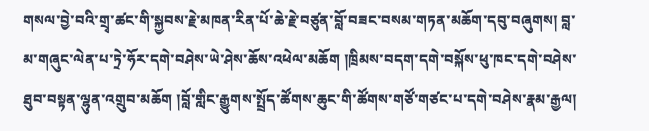གསལ་བྱེ་བའི་གྲྭ་ཚང་གི་སྐྱབས་རྗེ་མཁན་རིན་པོ་ཆེ་རྗེ་བཙུན་བློ་བཟང་བསམ་གཏན་མཆོག་དབུ་བཞུགས། བླ་མ་གཞུང་ལེན་པ་ཏྲེ་ཧོར་དགེ་བཤེས་ཡེ་ཤེས་ཆོས་འཕེལ་མཆོག །ཁྲིམས་བདག་དགེ་བསྐོས་ཕུ་ཁང་དགེ་བཤེས་ཐུབ་བསྟན་ལྷུན་འགྲུབ་མཆོག །བློ་གླིང་རྒྱུགས་སྤྲོད་ཚོགས་ཆུང་གི་ཚོགས་གཙོ་གཙང་པ་དགེ་བཤེས་རྣམ་རྒྱལ།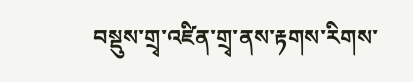བསྡུས་གྲྭ་འཛིན་གྲྭ་ནས་རྟགས་རིགས་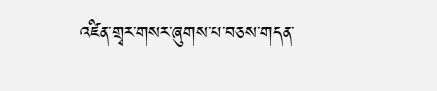འཛིན་གྲྭར་གསར་ཞུགས་པ་བཅས་གདན་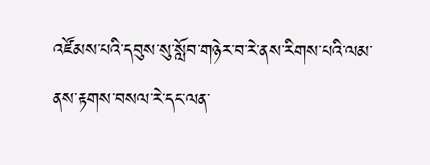འཛོམས་པའི་དབུས་སུ་སློབ་གཉེར་བ་རེ་ནས་རིགས་པའི་ལམ་ནས་རྟགས་བསལ་རེ་དང་ལན་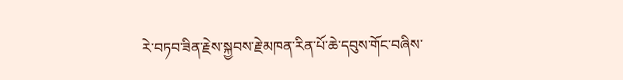རེ་བཏབ་ཟིན་རྗེས་སྐྱབས་རྗེ་མཁན་རིན་པོ་ཆེ་དབུས་གོང་བཞིས་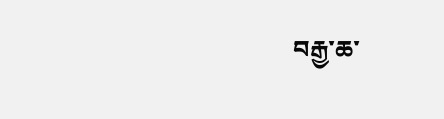བརྒྱ་ཆ་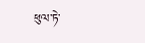ཕུལ་ཏེ་